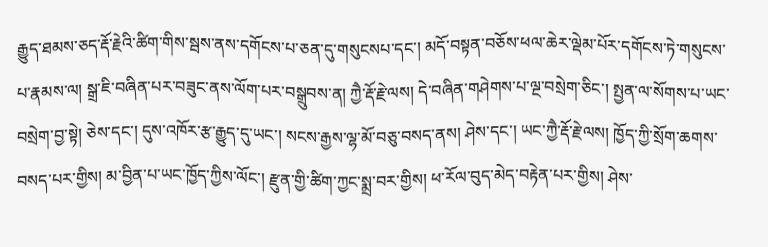རྒྱུད་ཐམས་ཅད་རྡོ་རྗེའི་ཚིག་གིས་སྦས་ནས་དགོངས་པ་ཅན་དུ་གསུངསཔ་དང་། མདོ་བསྟན་བཅོས་ཕལ་ཆེར་ལྡེམ་པོར་དགོངས་ཏེ་གསུངས་པ་རྣམས་ལ། སྒྲ་ཇི་བཞིན་པར་བཟུང་ནས་ལོག་པར་བསྒྲུབས་ན། ཀྱཻ་རྡོ་རྗེ་ལས། དེ་བཞིན་གཤེགས་པ་ལྔ་བསྲེག་ཅིང་། སྤྱན་ལ་སོགས་པ་ཡང་བསྲེག་བྱ་སྟེ། ཅེས་དང་། དུས་འཁོར་རྩ་རྒྱུད་དུ་ཡང་། སངས་རྒྱས་ལྷ་མོ་བཅུ་བསད་ནས། ཤེས་དང་། ཡང་ཀྱཻ་རྡོ་རྗེ་ལས། ཁྱོད་ཀྱི་སྲོག་ཆགས་བསད་པར་གྱིས། མ་བྱིན་པ་ཡང་ཁྱོད་ཀྱིས་ལོང་། རྫུན་གྱི་ཚིག་ཀྱང་སྨྲ་བར་གྱིས། ཕ་རོལ་བུད་མེད་བརྟེན་པར་གྱིས། ཤེས་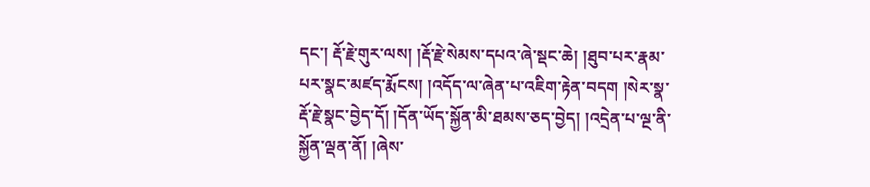དང་། རྡོ་རྗེ་གུར་ལས། །རྡོ་རྗེ་སེམས་དཔའ་ཞེ་སྡང་ཆེ། །ཐུབ་པར་རྣམ་པར་སྣང་མཛད་རྨོངས། །འདོད་ལ་ཞེན་པ་འཇིག་རྟེན་བདག །སེར་སྣ་རྡོ་རྗེ་སྣང་བྱེད་དོ། །དོན་ཡོད་སྐྱོན་མི་ཐམས་ཅད་བྱེད། །འདྲེན་པ་ལྔ་ནི་སྐྱོན་ལྡན་ནོ། །ཞེས་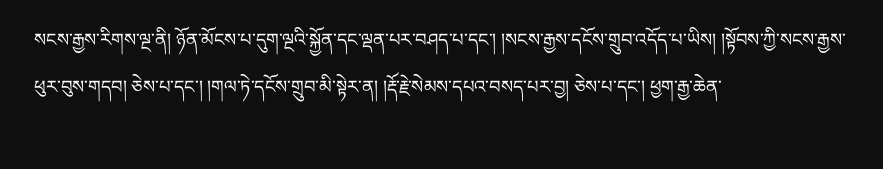སངས་རྒྱས་རིགས་ལྔ་ནི། ཉོན་མོངས་པ་དུག་ལྔའི་སྐྱོན་དང་ལྡན་པར་བཤད་པ་དང་། །སངས་རྒྱས་དངོས་གྲུབ་འདོད་པ་ཡིས། །སྟོབས་ཀྱི་སངས་རྒྱས་ཕུར་བུས་གདབ། ཅེས་པ་དང་། །གལ་ཏེ་དངོས་གྲུབ་མི་སྟེར་ན། །རྡོ་རྗེ་སེམས་དཔའ་བསད་པར་བྱ། ཅེས་པ་དང་། ཕྱག་རྒྱ་ཆེན་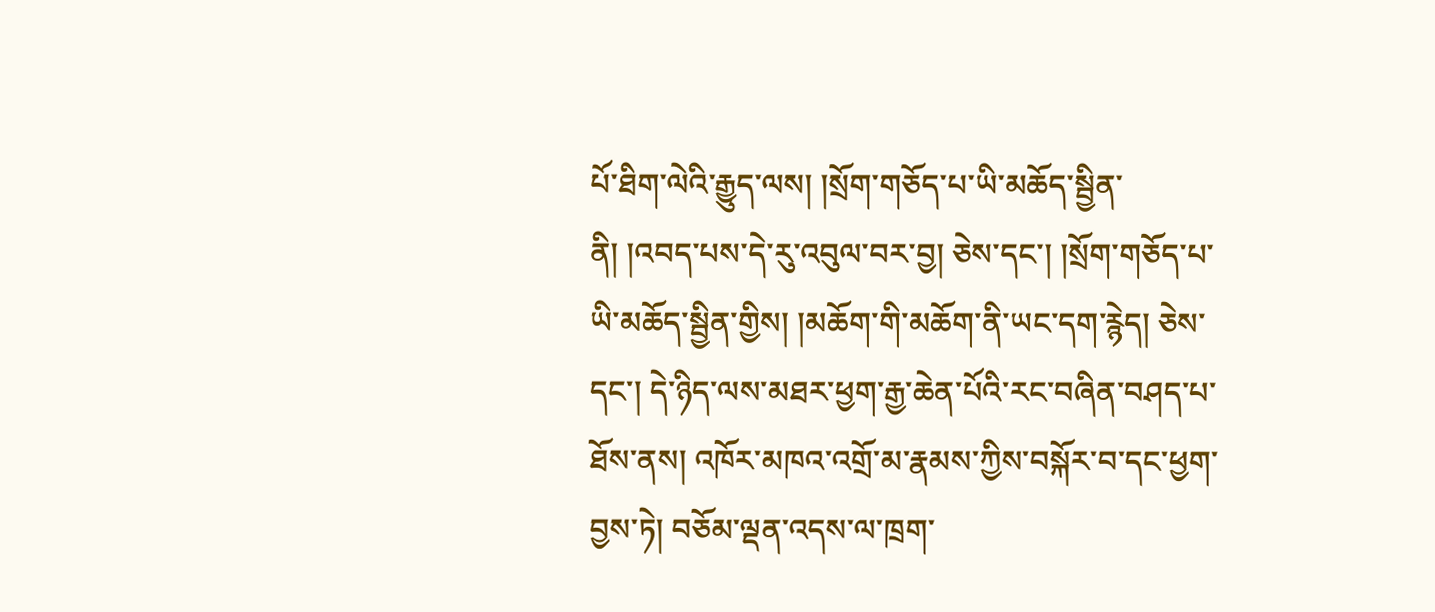པོ་ཐིག་ལེའི་རྒྱུད་ལས། །སྲོག་གཅོད་པ་ཡི་མཆོད་སྦྱིན་ནི། །འབད་པས་དེ་རུ་འབུལ་བར་བྱ། ཅེས་དང་། །སྲོག་གཅོད་པ་ཡི་མཆོད་སྦྱིན་གྱིས། །མཆོག་གི་མཆོག་ནི་ཡང་དག་རྙེད། ཅེས་དང་། དེ་ཉིད་ལས་མཐར་ཕྱག་རྒྱ་ཆེན་པོའི་རང་བཞིན་བཤད་པ་ཐོས་ནས། འཁོར་མཁའ་འགྲོ་མ་རྣམས་ཀྱིས་བསྐོར་བ་དང་ཕྱག་བྱས་ཏེ། བཅོམ་ལྡན་འདས་ལ་ཁྲག་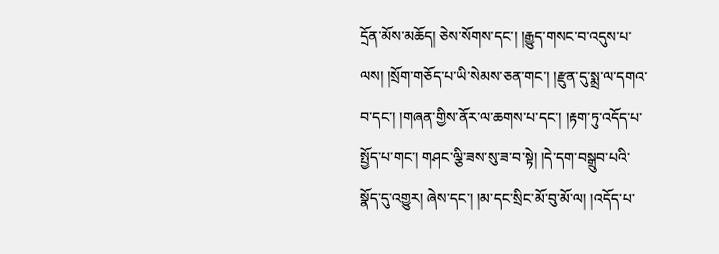དྲོན་མོས་མཆོད། ཅེས་སོགས་དང་། །རྒྱུད་གསང་བ་འདུས་པ་ལས། །སྲོག་གཅོད་པ་ཡི་སེམས་ཅན་གང་། །རྫུན་དུ་སྨྲ་ལ་དགའ་བ་དང་། །གཞན་གྱིས་ནོར་ལ་ཆགས་པ་དང་། །རྟག་ཏུ་འདོད་པ་སྤྱོད་པ་གང་། གཤང་ལྕི་ཟས་སུ་ཟ་བ་སྟེ། །དེ་དག་བསྒྲུབ་པའི་སྣོད་དུ་འགྱུར། ཞེས་དང་། །མ་དང་སྲིང་མོ་བུ་མོ་ལ། །འདོད་པ་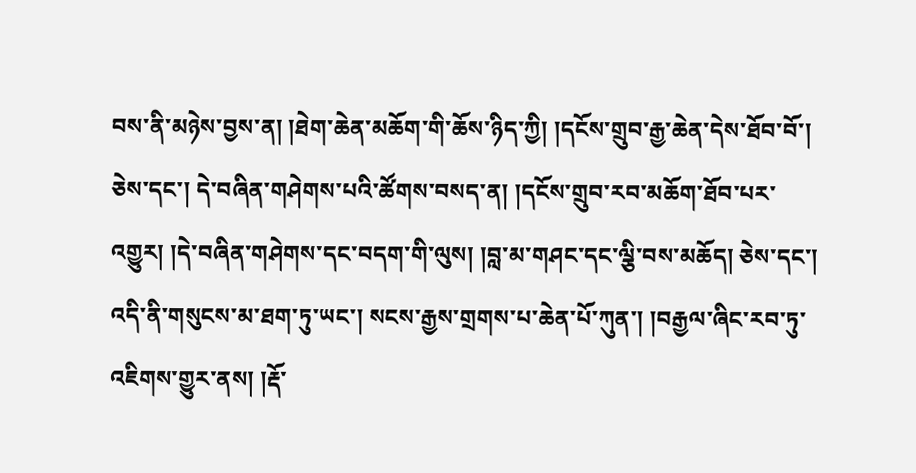བས་ནི་མཉེས་བྱས་ན། །ཐེག་ཆེན་མཆོག་གི་ཆོས་ཉིད་ཀྱི། །དངོས་གྲུབ་རྒྱ་ཆེན་དེས་ཐོབ་བོ་། ཅེས་དང་། དེ་བཞིན་གཤེགས་པའི་ཚོགས་བསད་ན། །དངོས་གྲུབ་རབ་མཆོག་ཐོབ་པར་འགྱུར། །དེ་བཞིན་གཤེགས་དང་བདག་གི་ལུས། །བླ་མ་གཤང་དང་ལྕི་བས་མཆོད། ཅེས་དང་། འདི་ནི་གསུངས་མ་ཐག་ཏུ་ཡང་། སངས་རྒྱས་གྲགས་པ་ཆེན་པོ་ཀུན་། །བརྒྱལ་ཞིང་རབ་ཏུ་འཇིགས་གྱུར་ནས། །རྡོ་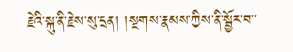རྗེའི་སྐུ་ནི་རྗེས་སུ་དྲན། །སྔགས་རྣམས་ཀྱིས་ནི་སྦྱོར་བ་་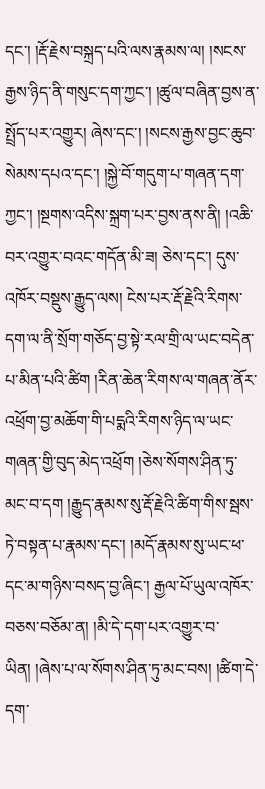དང་། །རྡོ་རྗེས་བསྐྲད་པའི་ལས་རྣམས་ལ། །སངས་རྒྱས་ཉིད་ནི་གསུང་དག་ཀྱང་། །ཚུལ་བཞིན་བྱས་ན་སྤྲོད་པར་འགྱུར། ཞེས་དང་། །སངས་རྒྱས་བྱང་ཆུབ་སེམས་དཔའ་དང་། །སྐྱེ་བོ་གདུག་པ་གཞན་དག་ཀྱང་། །སྔགས་འདིས་སྐྲག་པར་བྱས་ནས་ནི། །འཆི་བར་འགྱུར་བའང་གདོན་མི་ཟ། ཅེས་དང་། དུས་འཁོར་བསྡུས་རྒྱུད་ལས། ངེས་པར་རྡོ་རྗེའི་རིགས་དག་ལ་ནི་སྲོག་གཅོད་བྱ་སྟེ་རལ་གྲི་ལ་ཡང་བདེན་པ་མིན་པའི་ཚིག །རིན་ཆེན་རིགས་ལ་གཞན་ནོར་འཕྲོག་བྱ་མཆོག་གི་པདྨའི་རིགས་ཉིད་ལ་ཡང་གཞན་གྱི་བུད་མེད་འཕྲོག །ཅེས་སོགས་ཤིན་ཏུ་མང་བ་དག །རྒྱུད་རྣམས་སུ་རྡོ་རྗེའི་ཚིག་གིས་སྦས་ཏེ་བསྟན་པ་རྣམས་དང་། །མདོ་རྣམས་སུ་ཡང་ཕ་དང་མ་གཉིས་བསད་བྱ་ཞིང་། རྒྱལ་པོ་ཡུལ་འཁོར་བཅས་བཅོམ་ན། །མི་དེ་དག་པར་འགྱུར་བ་ཡིན། །ཞེས་པ་ལ་སོགས་ཤིན་ཏུ་མང་བས། །ཚིག་དེ་དག་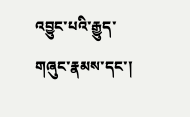འབྱུང་པའི་རྒྱུད་གཞུང་རྣམས་དང་།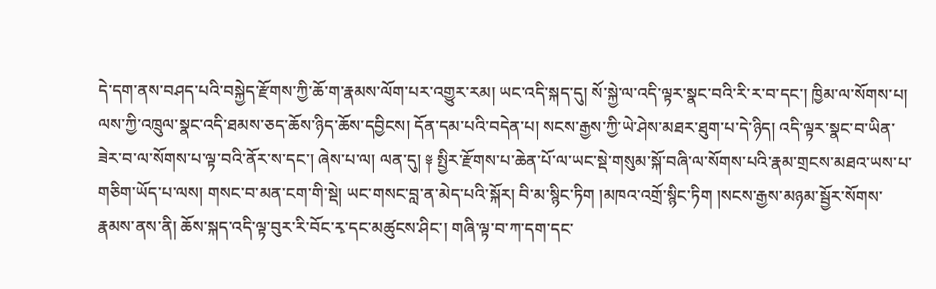དེ་དག་ནས་བཤད་པའི་བསྐྱེད་རྫོགས་ཀྱི་ཆོ་ག་རྣམས་ལོག་པར་འགྱུར་རམ། ཡང་འདི་སྐད་དུ། སོ་སྐྱེ་ལ་འདི་ལྟར་སྣང་བའི་རི་ར་བ་དང་། ཁྱིམ་ལ་སོགས་པ། ལས་ཀྱི་འཁྲུལ་སྣང་འདི་ཐམས་ཅད་ཆོས་ཉིད་ཆོས་དབྱིངས། དོན་དམ་པའི་བདེན་པ། སངས་རྒྱས་ཀྱི་ཡེ་ཤེས་མཐར་ཐུག་པ་དེ་ཉིད། འདི་ལྟར་སྣང་བ་ཡིན་ཟེར་བ་ལ་སོགས་པ་ལྟ་བའི་ནོར་ས་དང་། ཞེས་པ་ལ། ལན་དུ། ༈ སྤྱིར་རྫོགས་པ་ཆེན་པོ་ལ་ཡང་སྡེ་གསུམ་སྐོ་བཞི་ལ་སོགས་པའི་རྣམ་གྲངས་མཐའ་ཡས་པ་གཅིག་ཡོད་པ་ལས། གསང་བ་མན་ངག་གི་སྡེ། ཡང་གསང་བླ་ན་མེད་པའི་སྐོར། བི་མ་སྙིང་ཏིག །མཁའ་འགྲོ་སྙིང་ཏིག །སངས་རྒྱས་མཉམ་སྦྱོར་སོགས་རྣམས་ནས་ནི། ཆོས་སྐད་འདི་ལྟ་བུར་རི་བོང་རྭ་དང་མཚུངས་ཤིང་། གཞི་ལྟ་བ་ཀ་དག་དང་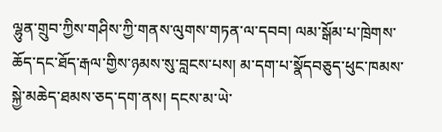ལྷུན་གྲུབ་ཀྱིས་གཤིས་ཀྱི་གནས་ལུགས་གཏན་ལ་དབབ། ལམ་སྒོམ་པ་ཁྲེགས་ཆོད་དང་ཐོད་རྒལ་གྱིས་ཉམས་སུ་བླངས་པས། མ་དག་པ་སྣོདབཅུད་ཕུང་ཁམས་སྐྱེ་མཆེད་ཐམས་ཅད་དག་ནས། དངས་མ་ཡེ་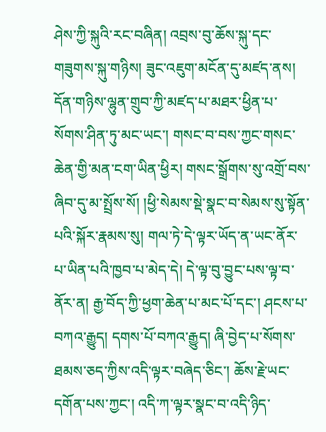ཤེས་ཀྱི་སྐུའི་རང་བཞིན། འབྲས་བུ་ཆོས་སྐུ་དང་གཟུགས་སྐུ་གཉིས། ཟུང་འཇུག་མངོན་དུ་མཛད་ནས། དོན་གཉིས་ལྷུན་གྲུབ་ཀྱི་མཛད་པ་མཐར་ཕྱིན་པ་སོགས་ཤིན་ཏུ་མང་ཡང་། གསང་བ་བས་ཀྱང་གསང་ཆེན་གྱི་མན་ངག་ཡིན་ཕྱིར། གསང་སྒྲོགས་སུ་འགྲོ་བས་ཞིབ་དུ་མ་སྤྲོས་སོ། །ཕྱི་སེམས་སྡེ་སྣང་བ་སེམས་སུ་སྟོན་པའི་སྐོར་རྣམས་སུ། གལ་ཏེ་དེ་ལྟར་ཡོད་ན་ཡང་ནོར་པ་ཡིན་པའི་ཁྱབ་པ་མེད་དེ། དེ་ལྟ་བུ་བྱུང་པས་ལྟ་བ་ནོར་ན། རྒྱ་བོད་ཀྱི་ཕྱག་ཆེན་པ་མང་པོ་དང་། ཤངས་པ་བཀའ་རྒྱུད། དགས་པོ་བཀའ་རྒྱུད། ཞི་བྱེད་པ་སོགས་ཐམས་ཅད་ཀྱིས་འདི་ལྟར་བཞེད་ཅིང་། ཆོས་རྗེ་ཡང་དགོན་པས་ཀྱང་། འདི་ཀ་ལྟར་སྣང་བ་འདི་ཉིད་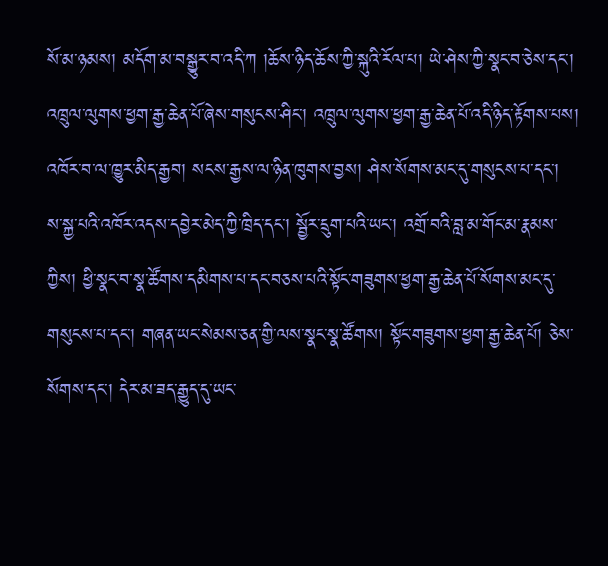སོ་མ་ཉམས། མདོག་མ་བསྒྱུར་བ་འདི་ཀ །ཆོས་ཉིད་ཆོས་ཀྱི་སྐུའི་རོལ་པ། ཡེ་ཤེས་ཀྱི་སྣང་བ་ཅེས་དང་། འཁྲུལ་ལུགས་ཕྱག་རྒྱ་ཆེན་པོ་ཞེས་གསུངས་ཤིང་། འཁྲུལ་ལུགས་ཕྱག་རྒྱ་ཆེན་པོ་འདི་ཉིད་རྟོགས་པས། འཁོར་བ་ལ་ཁྱུར་མིད་རྒྱབ། སངས་རྒྱས་ལ་ཉིན་ཁུགས་བྱས། ཤེས་སོགས་མང་དུ་གསུངས་པ་དང་། ས་སྐྱ་པའི་འཁོར་འདས་དབྱེར་མེད་ཀྱི་ཁྲིད་དང་། སྦྱོར་དྲུག་པའི་ཡང་། འགྲོ་བའི་བླ་མ་གོང་མ་རྣམས་ཀྱིས། ཕྱི་སྣང་བ་སྣ་ཚོགས་དམིགས་པ་དང་བཅས་པའི་སྟོང་གཟུགས་ཕྱག་རྒྱ་ཆེན་པོ་སོགས་མང་དུ་གསུངས་པ་དང་། གཞན་ཡང་སེམས་ཅན་གྱི་ལས་སྣང་སྣ་ཚོགས། སྟོང་གཟུགས་ཕྱག་རྒྱ་ཆེན་པོ། ཅེས་སོགས་དང་། དེར་མ་ཟད་རྒྱུད་དུ་ཡང་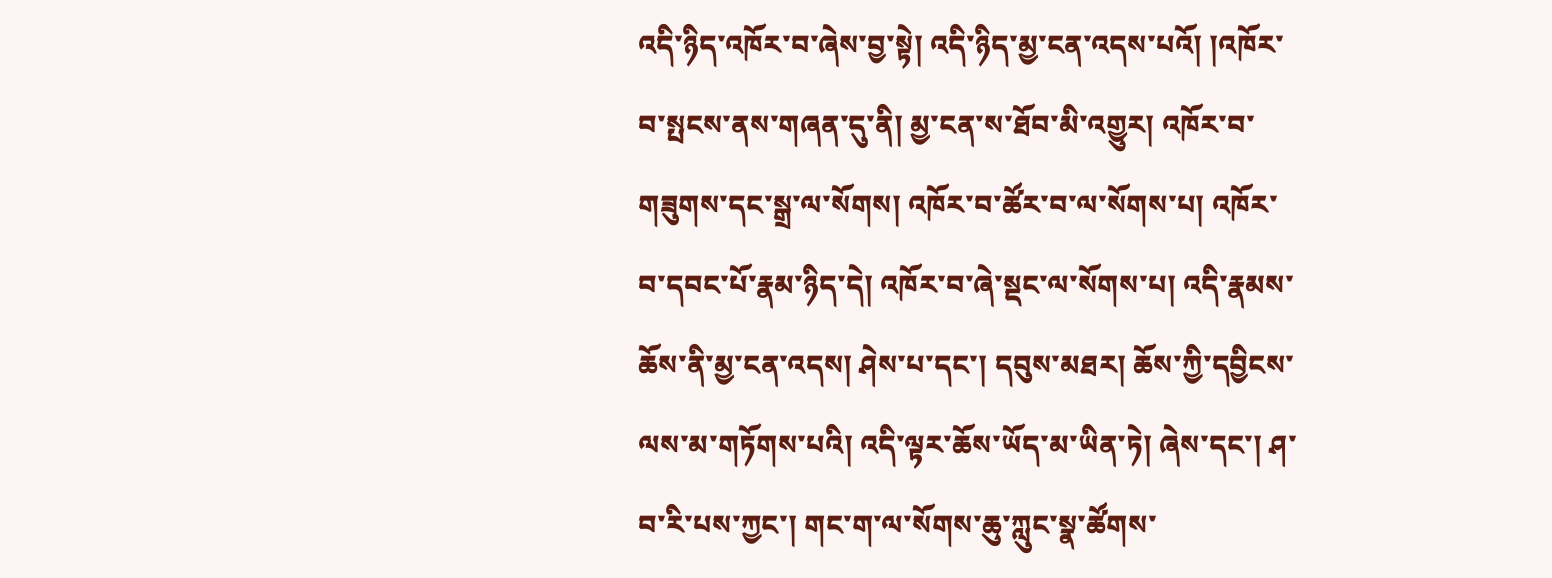འདི་ཉིད་འཁོར་བ་ཞེས་བྱ་སྟེ། འདི་ཉིད་མྱ་ངན་འདས་པའོ། །འཁོར་བ་སྤངས་ནས་གཞན་དུ་ནི། མྱ་ངན་ས་ཐོབ་མི་འགྱུར། འཁོར་བ་གཟུགས་དང་སྒྲ་ལ་སོགས། འཁོར་བ་ཚོར་བ་ལ་སོགས་པ། འཁོར་བ་དབང་པོ་རྣམ་ཉིད་དེ། འཁོར་བ་ཞེ་སྡང་ལ་སོགས་པ། འདི་རྣམས་ཆོས་ནི་མྱ་ངན་འདས། ཤེས་པ་དང་། དབུས་མཐར། ཆོས་ཀྱི་དབྱིངས་ལས་མ་གཏོགས་པའི། འདི་ལྟར་ཆོས་ཡོད་མ་ཡིན་ཏེ། ཞེས་དང་། ཤ་བ་རི་པས་ཀྱང་། གང་ག་ལ་སོགས་ཆུ་ཀླུང་སྣ་ཚོགས་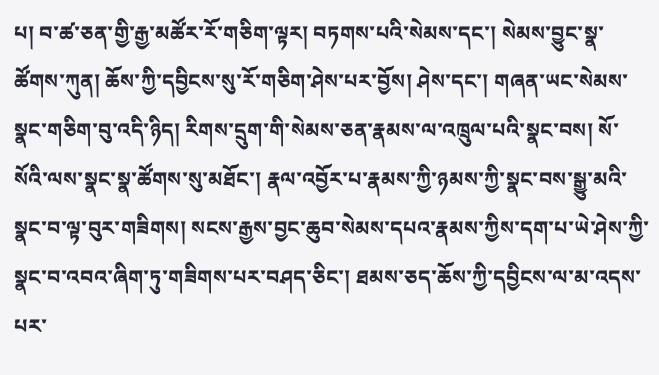པ། བ་ཚ་ཅན་གྱི་རྒྱ་མཚོར་རོ་གཅིག་ལྟར། བཏགས་པའི་སེམས་དང་། སེམས་བྱུང་སྣ་ཚོགས་ཀུན། ཆོས་ཀྱི་དབྱིངས་སུ་རོ་གཅིག་ཤེས་པར་བྱོས། ཤེས་དང་། གཞན་ཡང་སེམས་སྣང་གཅིག་བུ་འདི་ཉིད། རིགས་དྲུག་གི་སེམས་ཅན་རྣམས་ལ་འཁྲུལ་པའི་སྣང་བས། སོ་སོའི་ལས་སྣང་སྣ་ཚོགས་སུ་མཐོང་། རྣལ་འབྱོར་པ་རྣམས་ཀྱི་ཉམས་ཀྱི་སྣང་བས་སྒྱུ་མའི་སྣང་བ་ལྟ་བུར་གཟིགས། སངས་རྒྱས་བྱང་ཆུབ་སེམས་དཔའ་རྣམས་ཀྱིས་དག་པ་ཡེ་ཤེས་ཀྱི་སྣང་བ་འབའ་ཞིག་ཏུ་གཟིགས་པར་བཤད་ཅིང་། ཐམས་ཅད་ཆོས་ཀྱི་དབྱིངས་ལ་མ་འདས་པར་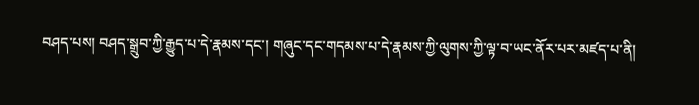བཤད་པས། བཤད་སྒྲུབ་ཀྱི་རྒྱུད་པ་དེ་རྣམས་དང་། གཞུང་དང་གདམས་པ་དེ་རྣམས་ཀྱི་ལུགས་ཀྱི་ལྟ་བ་ཡང་ནོར་པར་མཛད་པ་ནི།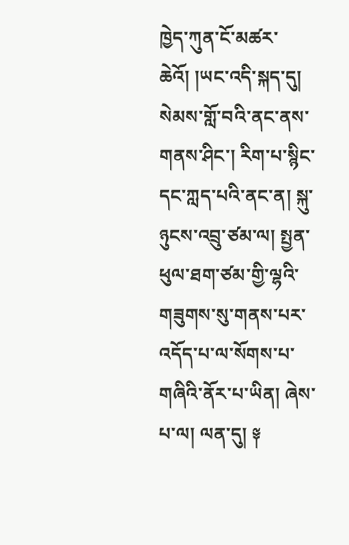ཁྱེད་ཀུན་ངོ་མཚར་ཆེའོ། །ཡང་འདི་སྐད་དུ། སེམས་གློ་བའི་ནང་ནས་གནས་ཤིང་། རིག་པ་སྙིང་དང་ཀླད་པའི་ནང་ན། སྐུ་ཉུངས་འབྲུ་ཙམ་ལ། སྤྱན་ཕུལ་ཐག་ཙམ་གྱི་ལྷའི་གཟུགས་སུ་གནས་པར་འདོད་པ་ལ་སོགས་པ་གཞིའི་ནོར་པ་ཡིན། ཞེས་པ་ལ། ལན་དུ། ༈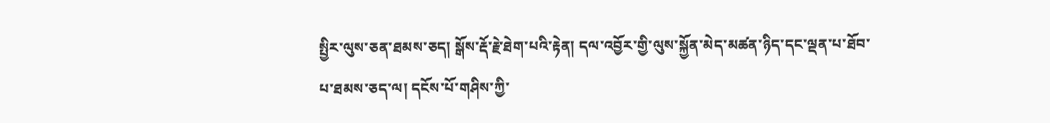སྤྱིར་ལུས་ཅན་ཐམས་ཅད། སྒོས་རྡོ་རྗེ་ཐེག་པའི་རྟེན། དལ་འབྱོར་གྱི་ལུས་སྐྱོན་མེད་མཚན་ཉིད་དང་ལྡན་པ་ཐོབ་པ་ཐམས་ཅད་ལ། དངོས་པོ་གཤིས་ཀྱི་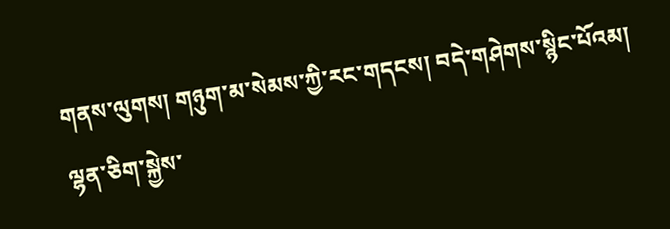གནས་ལུགས། གཉུག་མ་སེམས་ཀྱི་རང་གདངས། བདེ་གཤེགས་སྙིང་པོའམ། ལྷན་ཅིག་སྐྱེས་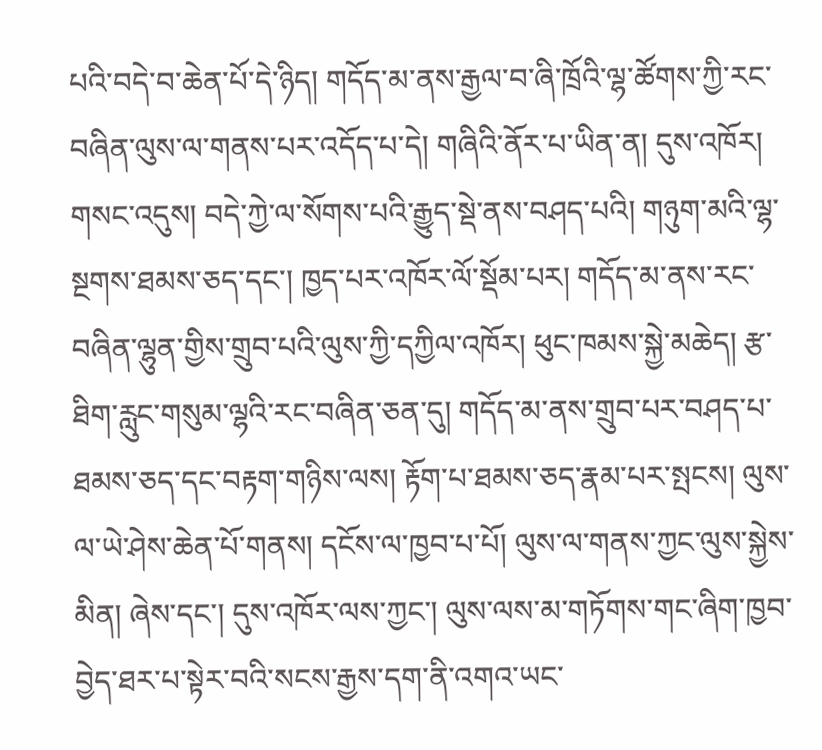པའི་བདེ་བ་ཆེན་པོ་དེ་ཉིད། གདོད་མ་ནས་རྒྱལ་བ་ཞི་ཁྲོའི་ལྷ་ཚོགས་ཀྱི་རང་བཞིན་ལུས་ལ་གནས་པར་འདོད་པ་དེ། གཞིའི་ནོར་པ་ཡིན་ན། དུས་འཁོར། གསང་འདུས། བདེ་ཀྱེ་ལ་སོགས་པའི་རྒྱུད་སྡེ་ནས་བཤད་པའི། གཉུག་མའི་ལྷ་སྔགས་ཐམས་ཅད་དང་། ཁྱད་པར་འཁོར་ལོ་སྡོམ་པར། གདོད་མ་ནས་རང་བཞིན་ལྷུན་གྱིས་གྲུབ་པའི་ལུས་ཀྱི་དཀྱིལ་འཁོར། ཕུང་ཁམས་སྐྱེ་མཆེད། རྩ་ཐིག་རླུང་གསུམ་ལྷའི་རང་བཞིན་ཅན་དུ། གདོད་མ་ནས་གྲུབ་པར་བཤད་པ་ཐམས་ཅད་དང་བརྟག་གཉིས་ལས། རྟོག་པ་ཐམས་ཅད་རྣམ་པར་སྤངས། ལུས་ལ་ཡེ་ཤེས་ཆེན་པོ་གནས། དངོས་ལ་ཁྱབ་པ་པོ། ལུས་ལ་གནས་ཀྱང་ལུས་སྐྱེས་མིན། ཞེས་དང་། དུས་འཁོར་ལས་ཀྱང་། ལུས་ལས་མ་གཏོགས་གང་ཞིག་ཁྱབ་བྱེད་ཐར་པ་སྟེར་བའི་སངས་རྒྱས་དག་ནི་འགའ་ཡང་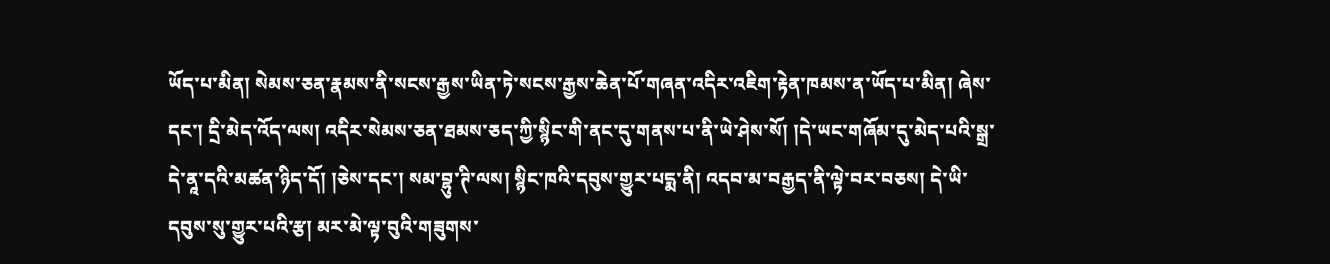ཡོད་པ་མིན། སེམས་ཅན་རྣམས་ནི་སངས་རྒྱས་ཡིན་ཏེ་སངས་རྒྱས་ཆེན་པོ་གཞན་འདིར་འཇིག་རྟེན་ཁམས་ན་ཡོད་པ་མིན། ཞེས་དང་། དྲི་མེད་འོད་ལས། འདིར་སེམས་ཅན་ཐམས་ཅད་ཀྱི་སྙིང་གི་ནང་དུ་གནས་པ་ནི་ཡེ་ཤེས་སོ། །དེ་ཡང་གཞོམ་དུ་མེད་པའི་སྒྲ་དེ་ནཱ་དའི་མཚན་ཉིད་དོ། །ཅེས་དང་། སམ་བྷུ་ཊི་ལས། སྙིང་ཁའི་དབུས་གྱུར་པདྨ་ནི། འདབ་མ་བརྒྱད་ནི་ལྟེ་བར་བཅས། དེ་ཡི་དབུས་སུ་གྱུར་པའི་རྩ། མར་མེ་ལྟ་བུའི་གཟུགས་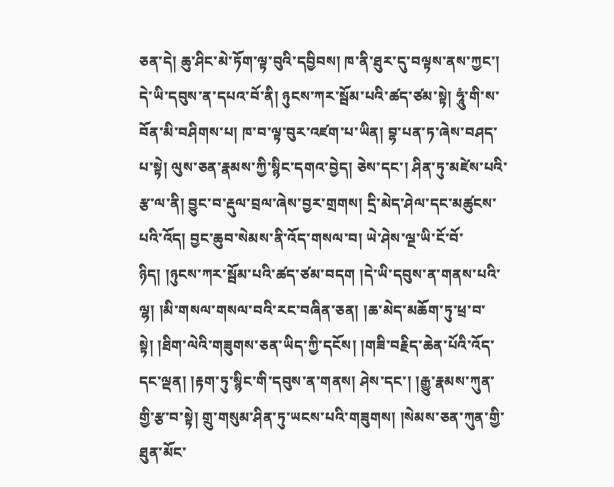ཅན་དེ། ཆུ་ཤིང་མེ་ཏོག་ལྟ་བུའི་དབྱིབས། ཁ་ནི་ཐུར་དུ་བལྟས་ནས་ཀྱང་། དེ་ཡི་དབུས་ན་དཔའ་བོ་ནི། ཉུངས་ཀར་སྦོམ་པའི་ཚད་ཙམ་སྟེ། ཧཱུཾ་གི་ས་བོན་མི་བཤིགས་པ། ཁ་བ་ལྟ་བུར་འཛག་པ་ཡིན། བྷ་པན་ཏ་ཞེས་བཤད་པ་སྟེ། ལུས་ཅན་རྣམས་ཀྱི་སྙིང་དགའ་བྱེད། ཅེས་དང་། ཤིན་ཏུ་མཛེས་པའི་རྩ་ལ་ནི། བྱུང་བ་རྡུལ་བྲལ་ཞེས་བྱར་གྲགས། དྲི་མེད་ཤེལ་དང་མཚུངས་པའི་འོད། བྱང་ཆུབ་སེམས་ནི་འོད་གསལ་བ། ཡེ་ཤེས་ལྔ་ཡི་ངོ་བོ་ཉིད། །ཉུངས་ཀར་སྦོམ་པའི་ཚད་ཙམ་བདག །དེ་ཡི་དབུས་ན་གནས་པའི་ལྷ། །མི་གསལ་གསལ་བའི་རང་བཞིན་ཅན། །ཆ་མེད་མཆོག་ཏུ་ཕྲ་བ་སྟེ། །ཐིག་ལེའི་གཟུགས་ཅན་ཡིད་ཀྱི་དངོས། །གཟི་བརྗིད་ཆེན་པོའི་འོད་དང་ལྡན། །རྟག་ཏུ་སྙིང་གི་དབུས་ན་གནས། ཤེས་དང་། །རྒྱུ་རྣམས་ཀུན་གྱི་རྩ་བ་སྟེ། གྲུ་གསུམ་ཤིན་ཏུ་ཡངས་པའི་གཟུགས། །སེམས་ཅན་ཀུན་གྱི་ཐུན་མོང་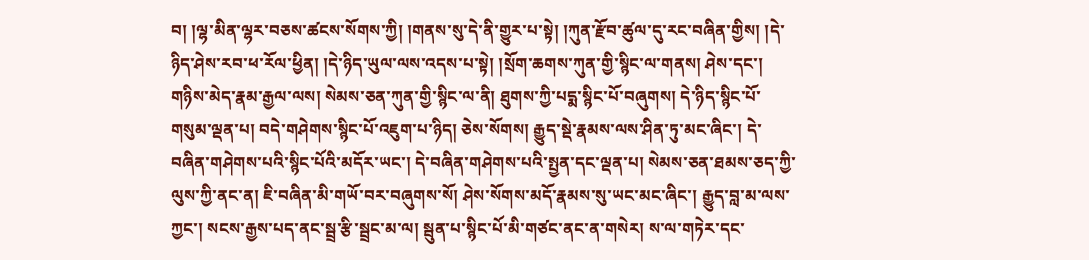བ། །ལྷ་མིན་ལྷར་བཅས་ཚངས་སོགས་ཀྱི། །གནས་སུ་དེ་ནི་གྱུར་པ་སྟེ། །ཀུན་རྫོབ་ཚུལ་དུ་རང་བཞིན་གྱིས། །དེ་ཉིད་ཤེས་རབ་ཕ་རོལ་ཕྱིན། །དེ་ཉིད་ཡུལ་ལས་འདས་པ་སྟེ། །སྲོག་ཆགས་ཀུན་གྱི་སྙིང་ལ་གནས། ཤེས་དང་། གཉིས་མེད་རྣམ་རྒྱལ་ལས། སེམས་ཅན་ཀུན་གྱི་སྙིང་ལ་ནི། ཐུགས་ཀྱི་པདྨ་སྙིང་པོ་བཞུགས། དེ་ཉིད་སྙིང་པོ་གསུམ་ལྡན་པ། བདེ་གཤེགས་སྙིང་པོ་འཇུག་པ་ཉིད། ཅེས་སོགས། རྒྱུད་སྡེ་རྣམས་ལས་ཤིན་ཏུ་མང་ཞིང་། དེ་བཞིན་གཤེགས་པའི་སྙིང་པོའི་མདོར་ཡང་། དེ་བཞིན་གཤེགས་པའི་སྤྱན་དང་ལྡན་པ། སེམས་ཅན་ཐམས་ཅད་ཀྱི་ལུས་ཀྱི་ནང་ན། ཇི་བཞིན་མི་གཡོ་བར་བཞུགས་སོ། ཤེས་སོགས་མདོ་རྣམས་སུ་ཡང་མང་ཞིང་། རྒྱུད་བླ་མ་ལས་ཀྱང་། སངས་རྒྱས་པད་ནང་སྦྲ་རྩི་སྦྲང་མ་ལ། སྦུན་པ་སྙིང་པོ་མི་གཙང་ནང་ན་གསེར། ས་ལ་གཏེར་དང་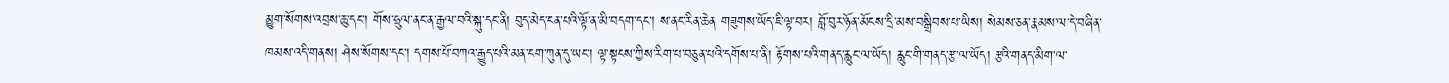མྱུག་སོགས་འབྲས་ཆུ་དང་། གོས་ཧྲུལ་ནང་ན་རྒྱལ་བའི་སྐུ་དང་ནི། བུད་མེད་ངན་པའི་ལྟོ་ན་མི་བདག་དང་། ས་ནང་རིན་ཆེན གཟུགས་ཡོད་ཇི་ལྟ་བར། བློ་བུར་ཉོན་མོངས་དྲི་མས་བསྒྲིབས་པ་ཡིས། སེམས་ཅན་རྣམས་ལ་དེ་བཞིན་ཁམས་འདི་གནས། ཤེས་སོགས་དང་། དགས་པོ་བཀའ་རྒྱུད་པའི་མན་ངག་ཀུན་དུ་ཡང་། ལྟ་སྟངས་ཀྱིས་རིག་པ་བཅུན་པའི་དགོས་པ་ནི། རྟོགས་པའི་གནད་རླུང་ལ་ཡོད། རླུང་གི་གནད་རྩ་ལ་ཡོད། རྩའི་གནད་མིག་ལ་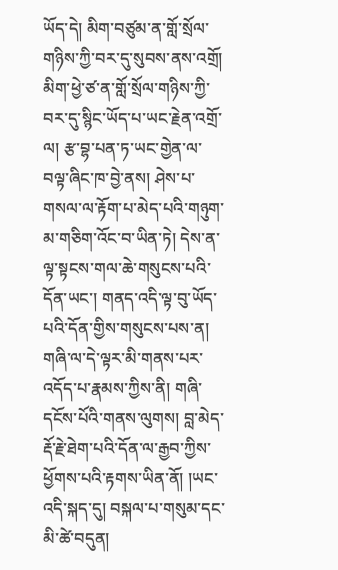ཡོད་དེ། མིག་བཙུམ་ན་གློ་སྲོལ་གཉིས་ཀྱི་བར་དུ་སུབས་ནས་འགྲོ། མིག་ཕྱེ་ཙ་ན་གློ་སྲོལ་གཉིས་ཀྱི་བར་དུ་སྙིང་ཡོད་པ་ཡང་རྗེན་འགྲོ་ལ། རྩ་བྷ་པན་ཏ་ཡང་གྱེན་ལ་བལྟ་ཞིང་ཁ་བྱེ་ནས། ཤེས་པ་གསལ་ལ་རྟོག་པ་མེད་པའི་གཉུག་མ་གཅིག་འོང་བ་ཡིན་ཏེ། དེས་ན་ལྟ་སྟངས་གལ་ཆེ་གསུངས་པའི་དོན་ཡང་། གནད་འདི་ལྟ་བུ་ཡོད་པའི་དོན་གྱིས་གསུངས་པས་ན། གཞི་ལ་དེ་ལྟར་མི་གནས་པར་འདོད་པ་རྣམས་ཀྱིས་ནི། གཞི་དངོས་པོའི་གནས་ལུགས། བླ་མེད་རྡོ་རྗེ་ཐེག་པའི་དོན་ལ་རྒྱབ་ཀྱིས་ཕྱོགས་པའི་རྟགས་ཡིན་ནོ། །ཡང་འདི་སྐད་དུ། བསྐལ་པ་གསུམ་དང་མི་ཚེ་བདུན།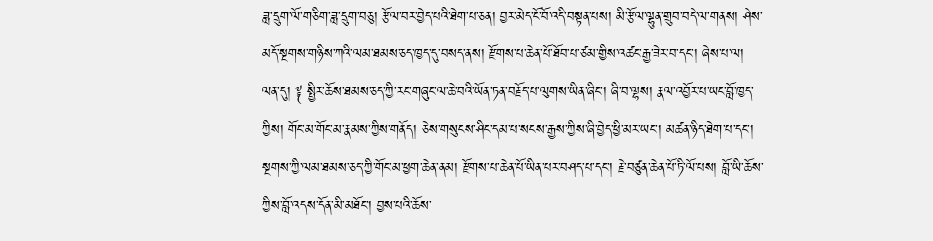ཟླ་དྲུག་ལོ་གཅིག་ཟླ་དྲུག་བཅུ། རྩོལ་བར་བྱེད་པའི་ཐེག་པ་ཅན། བྱར་མེད་ངོ་བོ་འདི་བསྟན་པས། མི་རྩོལ་ལྷུན་གྲུབ་བདེ་ལ་གནས། ཤེས་མདོ་སྔགས་གཉིས་ཀའི་ལམ་ཐམས་ཅད་ཁྱད་དུ་བསད་ནས། རྫོགས་པ་ཆེན་པོ་ཐོབ་པ་ཙམ་གྱིས་འཚང་རྒྱ་ཟེར་བ་དང་། ཞེས་པ་ལ། ལན་དུ། ༈ སྤྱིར་ཆོས་ཐམས་ཅད་ཀྱི་རང་གཞུང་ལ་ཆེ་བའི་ཡོན་ཏན་བརྗོད་པ་ལུགས་ཡིན་ཞིང་། ཞི་བ་ལྷས། རྣལ་འབྱོར་པ་ཡང་བློ་ཁྱད་ཀྱིས། གོང་མ་གོང་མ་རྣམས་ཀྱིས་གནོད། ཅེས་གསུངས་ཤིང་དམ་པ་སངས་རྒྱས་ཀྱིས་ཞི་བྱེད་ཕྱི་མར་ཡང་། མཚན་ཉིད་ཐེག་པ་དང་། སྔགས་ཀྱི་ལམ་ཐམས་ཅད་ཀྱི་གོང་མ་ཕྱག་ཆེན་ནམ། རྫོགས་པ་ཆེན་པོ་ཡིན་པར་བཤད་པ་དང་། རྗེ་བཙུན་ཆེན་པོ་ཏི་ལོ་པས། བློ་ཡི་ཆོས་ཀྱིས་བློ་འདས་དོན་མི་མཐོང་། བྱས་པའི་ཆོས་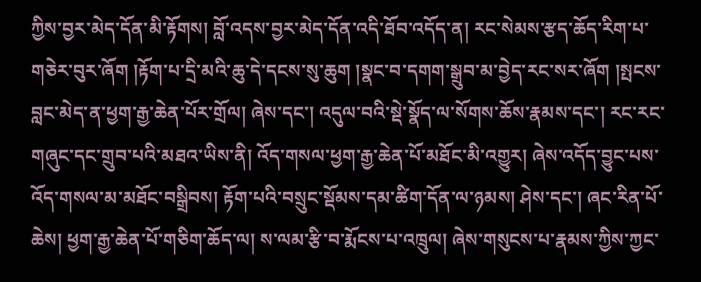ཀྱིས་བྱར་མེད་དོན་མི་རྟོགས། བློ་འདས་བྱར་མེད་དོན་འདི་ཐོབ་འདོད་ན། རང་སེམས་རྩད་ཆོད་རིག་པ་གཅེར་བུར་ཞོག །རྟོག་པ་དྲི་མའི་ཆུ་དེ་དངས་སུ་ཆུག །སྣང་བ་དགག་སྒྲུབ་མ་བྱེད་རང་སར་ཞོག །སྤངས་བླང་མེད་ན་ཕྱག་རྒྱ་ཆེན་པོར་གྲོལ། ཞེས་དང་། འདུལ་བའི་སྡེ་སྣོད་ལ་སོགས་ཆོས་རྣམས་དང་། རང་རང་གཞུང་དང་གྲུབ་པའི་མཐའ་ཡིས་ནི། འོད་གསལ་ཕྱག་རྒྱ་ཆེན་པོ་མཐོང་མི་འགྱུར། ཞེས་འདོད་བྱུང་པས་འོད་གསལ་མ་མཐོང་བསྒྲིབས། རྟོག་པའི་བསྲུང་སྡོམས་དམ་ཚིག་དོན་ལ་ཉམས། ཤེས་དང་། ཞང་རིན་པོ་ཆེས། ཕྱག་རྒྱ་ཆེན་པོ་གཅིག་ཆོད་ལ། ས་ལམ་རྩི་བ་རྨོངས་པ་འཁྲུལ། ཞེས་གསུངས་པ་རྣམས་ཀྱིས་ཀྱང་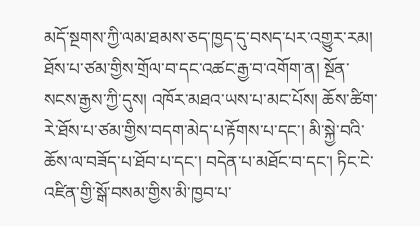མདོ་སྔགས་ཀྱི་ལམ་ཐམས་ཅད་ཁྱད་དུ་བསད་པར་འགྱུར་རམ། ཐོས་པ་ཙམ་གྱིས་གྲོལ་བ་དང་འཚང་རྒྱ་བ་འགོག་ན། སྔོན་སངས་རྒྱས་ཀྱི་དུས། འཁོར་མཐའ་ཡས་པ་མང་པོས། ཆོས་ཚིག་རེ་ཐོས་པ་ཙམ་གྱིས་བདག་མེད་པ་རྟོགས་པ་དང་། མི་སྐྱེ་བའི་ཆོས་ལ་བཟོད་པ་ཐོབ་པ་དང་། བདེན་པ་མཐོང་བ་དང་། ཏིང་ངེ་འཛིན་གྱི་སྒོ་བསམ་གྱིས་མི་ཁྱབ་པ་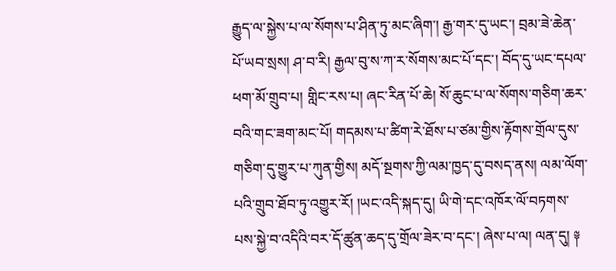རྒྱུད་ལ་སྐྱེས་པ་ལ་སོགས་པ་ཤིན་ཏུ་མང་ཞིག་། རྒྱ་གར་དུ་ཡང་། བྲམ་ཟེ་ཆེན་པོ་ཡབ་སྲས། ཤ་བ་རི། རྒྱལ་བུ་ས་ཀ་ར་སོགས་མང་པོ་དང་། བོད་དུ་ཡང་དཔལ་ཕག་མོ་གྲུབ་པ། གླིང་རས་པ། ཞང་རིན་པོ་ཆེ། སོ་ཆུང་པ་ལ་སོགས་གཅིག་ཆར་བའི་གང་ཟག་མང་པོ། གདམས་པ་ཚིག་རེ་ཐོས་པ་ཙམ་གྱིས་རྟོགས་གྲོལ་དུས་གཅིག་དུ་གྱུར་པ་ཀུན་གྱིས། མདོ་སྔགས་ཀྱི་ལམ་ཁྱད་དུ་བསད་ནས། ལམ་ལོག་པའི་གྲུབ་ཐོབ་ཏུ་འགྱུར་རོ། །ཡང་འདི་སྐད་དུ། ཡི་གེ་དང་འཁོར་ལོ་བཏགས་པས་སྐྱེ་བ་འདིའི་བར་དོ་ཚུན་ཆད་དུ་གྲོལ་ཟེར་བ་དང་། ཞེས་པ་ལ། ལན་དུ། ༈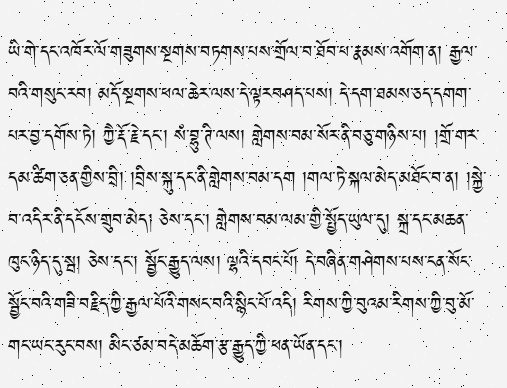ཡི་གེ་དང་འཁོར་ལོ་གཟུགས་སྔགས་བཏགས་པས་གྲོལ་བ་ཐོབ་པ་རྣམས་འགོག་ན། རྒྱལ་བའི་གསུང་རབ། མདོ་སྔགས་ཕལ་ཆེར་ལས་དེ་ལྟརབཤད་པས། དེ་དག་ཐམས་ཅད་དགག་པར་བྱ་དགོས་ཏེ། ཀྱཻ་རྡོ་རྗེ་དང་། སཾ་བྷུ་ཊི་ལས། གླེགས་བམ་སོར་ནི་བཅུ་གཉིས་པ། །གྲོ་གར་དམ་ཚིག་ཅན་གྱིས་བྲི། །བྲིས་སྐུ་དང་ནི་གླེགས་བམ་དག །གལ་ཏེ་སྐལ་མེད་མཐོང་བ་ན། །སྐྱེ་བ་འདིར་ནི་དངོས་གྲུབ་མེད། ཅེས་དང་། གླེགས་བམ་ལམ་གྱི་སྤྱོད་ཡུལ་དུ། སྐྲ་དང་མཆན་ཁུང་ཉིད་དུ་སྦ། ཅེས་དང་། སྦྱོང་རྒྱུད་ལས། ལྷའི་དབང་པོ། དེ་བཞིན་གཤེགས་པས་ངན་སོང་སྦྱོང་བའི་གཟི་བརྗིད་ཀྱི་རྒྱལ་པོའི་གསང་བའི་སྙིང་པོ་འདི། རིགས་ཀྱི་བུའམ་རིགས་ཀྱི་བུ་མོ་གང་ཡང་རུང་བས། མིང་ཙམ་བདེ་མཆོག་རྩ་རྒྱུད་ཀྱི་ཕན་ཡོན་དང་།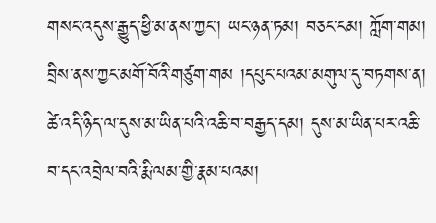གསང་འདུས་རྒྱུད་ཕྱི་མ་ནས་ཀྱང་། ཡང་ཉན་ཏམ། བཅང་ངམ། ཀློག་གམ། བྲིས་ནས་ཀྱང་མགོ་བོའི་གཙུག་གམ །དཔུང་པའམ་མགུལ་དུ་བཏགས་ན། ཚེ་འདི་ཉིད་ལ་དུས་མ་ཡིན་པའི་འཆི་བ་བརྒྱད་དམ། དུས་མ་ཡིན་པར་འཆི་བ་དང་འབྲེལ་བའི་རྨི་ལམ་གྱི་རྣམ་པའམ།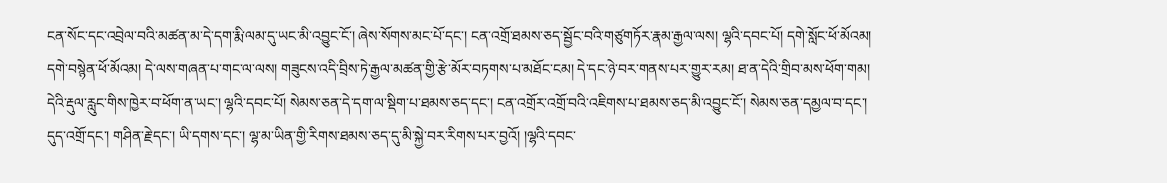ངན་སོང་དང་འབྲེལ་བའི་མཚན་མ་དེ་དག་རྨི་ལམ་དུ་ཡང་མི་འབྱུང་ངོ་། ཞེས་སོགས་མང་པོ་དང་། ངན་འགྲོ་ཐམས་ཅད་སྦྱོང་བའི་གཙུགཏོར་རྣམ་རྒྱལ་ལས། ལྷའི་དབང་པོ། དགེ་སློང་ཕོ་མོའམ། དགེ་བསྙེན་ཕོ་མོའམ། དེ་ལས་གཞན་པ་གང་ལ་ལས། གཟུངས་འདི་བྲིས་ཏེ་རྒྱལ་མཚན་གྱི་རྩེ་མོར་བཏགས་པ་མཐོང་ངམ། དེ་དང་ཉེ་བར་གནས་པར་གྱུར་རམ། ཐ་ན་དེའི་གྲིབ་མས་ཕོག་གམ། དེའི་རྡུལ་རླུང་གིས་ཁྱེར་བ་ཕོག་ན་ཡང་། ལྷའི་དབང་པོ། སེམས་ཅན་དེ་དག་ལ་སྡིག་པ་ཐམས་ཅད་དང་། ངན་འགྲོར་འགྲོ་བའི་འཇིགས་པ་ཐམས་ཅད་མི་འབྱུང་ངོ་། སེམས་ཅན་དམྱལ་བ་དང་། དུད་འགྲོ་དང་། གཤིན་རྗེ་དང་། ཡི་དགས་དང་། ལྷ་མ་ཡིན་གྱི་རིགས་ཐམས་ཅད་དུ་མི་སྐྱེ་བར་རིགས་པར་བྱའོ། །ལྷའི་དབང་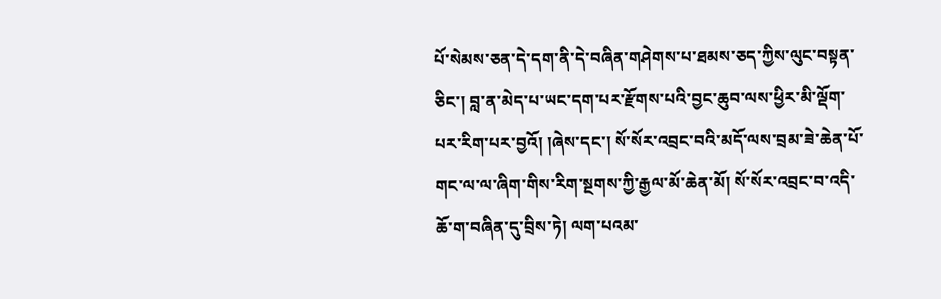པོ་སེམས་ཅན་དེ་དག་ནི་དེ་བཞིན་གཤེགས་པ་ཐམས་ཅད་ཀྱིས་ལུང་བསྟན་ཅིང་། བླ་ན་མེད་པ་ཡང་དག་པར་རྫོགས་པའི་བྱང་ཆུབ་ལས་ཕྱིར་མི་ལྡོག་པར་རིག་པར་བྱའོ། །ཞེས་དང་། སོ་སོར་འབྲང་བའི་མདོ་ལས་བྲམ་ཟེ་ཆེན་པོ་གང་ལ་ལ་ཞིག་གིས་རིག་སྔགས་ཀྱི་རྒྱལ་མོ་ཆེན་མོ། སོ་སོར་འབྲང་བ་འདི་ཆོ་ག་བཞིན་དུ་བྲིས་ཏེ། ལག་པའམ་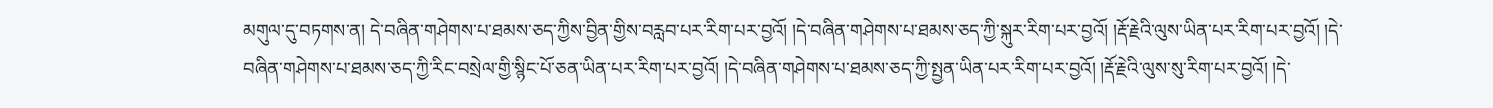མགུལ་དུ་བཏགས་ན། དེ་བཞིན་གཤེགས་པ་ཐམས་ཅད་ཀྱིས་བྱིན་གྱིས་བརླབ་པར་རིག་པར་བྱའོ། །དེ་བཞིན་གཤེགས་པ་ཐམས་ཅད་ཀྱི་སྐུར་རིག་པར་བྱའོ། །རྡོ་རྗེའི་ལུས་ཡིན་པར་རིག་པར་བྱའོ། །དེ་བཞིན་གཤེགས་པ་ཐམས་ཅད་ཀྱི་རིང་བསྲེལ་གྱི་སྙིང་པོ་ཅན་ཡིན་པར་རིག་པར་བྱའོ། །དེ་བཞིན་གཤེགས་པ་ཐམས་ཅད་ཀྱི་སྤྱན་ཡིན་པར་རིག་པར་བྱའོ། །རྡོ་རྗེའི་ལུས་སུ་རིག་པར་བྱའོ། །དེ་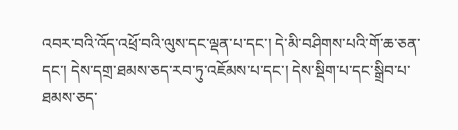འབར་བའི་འོད་འཕྲོ་བའི་ལུས་དང་ལྡན་པ་དང་། དེ་མི་བཤིགས་པའི་གོ་ཆ་ཅན་དང་། དེས་དགྲ་ཐམས་ཅད་རབ་ཏུ་འཇོམས་པ་དང་། དེས་སྡིག་པ་དང་སྒྲིབ་པ་ཐམས་ཅད་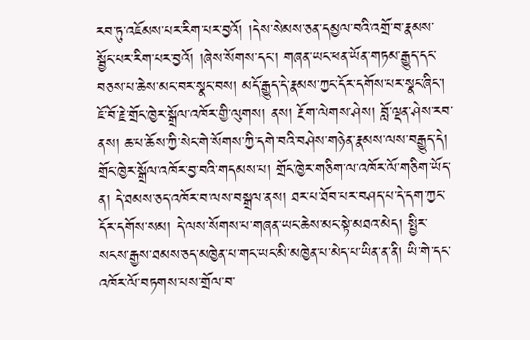རབ་ཏུ་འཇོམས་པར་རིག་པར་བྱའོ། །དེས་སེམས་ཅན་དམྱལ་བའི་འགྲོ་བ་རྣམས་སྦྱོང་པར་རིག་པར་བྱའོ། །ཞེས་སོགས་དང་། གཞན་ཡང་ཕན་ཡོན་གཏམ་རྒྱུད་དང་བཅས་པ་ཆེས་མང་བར་སྣང་བས། མདོ་རྒྱུད་དེ་རྣམས་ཀྱང་དོར་དགོས་པར་སྣང་ཞིང་། ཇོ་བོ་རྗེ་གྲོང་ཁྱེར་སྒྲོལ་འཁོར་གྱི་ལུགས། ནས། རྔོག་ལེགས་ཤེས། བློ་ལྡན་ཤེས་རབ་ནས། ཆ་པ་ཆོས་ཀྱི་སེང་གེ་སོགས་ཀྱི་དགེ་བའི་བཤེས་གཉེན་རྣམས་ལས་བརྒྱུད་དེ། གྲོང་ཁྱེར་སྒྲོལ་འཁོར་བྱ་བའི་གདམས་པ། གྲོང་ཁྱེར་གཅིག་ལ་འཁོར་ལོ་གཅིག་ཡོད་ན། དེ་ཐམས་ཅད་འཁོར་བ་ལས་བསྒྲལ་ནས། ཐར་པ་ཐོབ་པར་བཤད་པ་དེ་དག་ཀྱང་དོར་དགོས་སམ། དེ་ལས་སོགས་པ་གཞན་ཡང་ཆེས་མང་སྟེ་མཐའ་མེད། སྤྱིར་སངས་རྒྱས་ཐམས་ཅད་མཁྱེན་པ་གང་ཡང་མི་མཁྱེན་པ་མེད་པ་ཡིན་ན་ནི། ཡི་གེ་དང་འཁོར་ལོ་བཏགས་པས་གྲོལ་བ་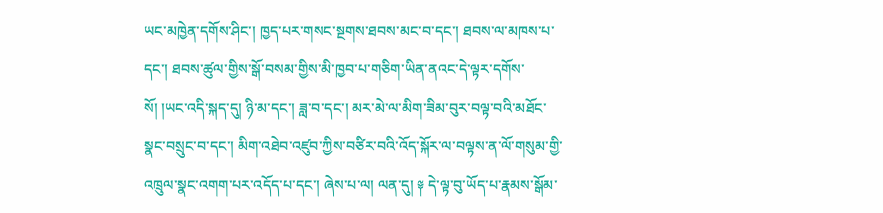ཡང་མཁྱེན་དགོས་ཤིང་། ཁྱད་པར་གསང་སྔགས་ཐབས་མང་བ་དང་། ཐབས་ལ་མཁས་པ་དང་། ཐབས་ཚུལ་གྱིས་སྒོ་བསམ་གྱིས་མི་ཁྱབ་པ་གཅིག་ཡིན་ནའང་དེ་ལྟར་དགོས་སོ། །ཡང་འདི་སྐད་དུ། ཉི་མ་དང་། ཟླ་བ་དང་། མར་མེ་ལ་མིག་ཟིམ་བུར་བལྟ་བའི་མཐོང་སྣང་བསྲུང་བ་དང་། མིག་འཐེབ་འཛུབ་ཀྱིས་བཙིར་བའི་འོད་སྐོར་ལ་བལྟས་ན་ལོ་གསུམ་གྱི་འཁྲུལ་སྣང་འགག་པར་འདོད་པ་དང་། ཞེས་པ་ལ། ལན་དུ། ༈ དེ་ལྟ་བུ་ཡོད་པ་རྣམས་སྒོམ་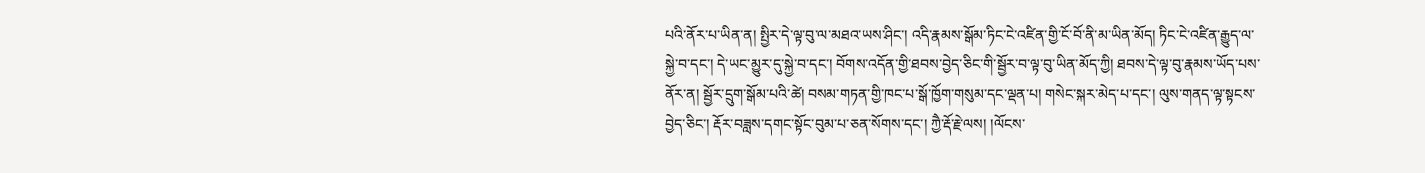པའི་ནོར་པ་ཡིན་ན། སྤྱིར་དེ་ལྟ་བུ་ལ་མཐའ་ཡས་ཤིང་། འདི་རྣམས་སྒོམ་ཏིང་ངེ་འཛིན་གྱི་ངོ་བོ་ནི་མ་ཡིན་མོད། ཏིང་ངེ་འཛིན་རྒྱུད་ལ་སྐྱེ་བ་དང་། དེ་ཡང་མྱུར་དུ་སྐྱེ་བ་དང་། བོགས་འདོན་གྱི་ཐབས་བྱེད་ཅིང་གི་སྦྱོར་བ་ལྟ་བུ་ཡིན་མོད་ཀྱི། ཐབས་དེ་ལྟ་བུ་རྣམས་ཡོད་པས་ནོར་ན། སྦྱོར་དྲུག་སྒོམ་པའི་ཚེ། བསམ་གཏན་གྱི་ཁང་པ་སྒོ་ཁྱོག་གསུམ་དང་ལྡན་པ། གསེང་སྐར་མེད་པ་དང་། ལུས་གནད་ལྟ་སྟངས་བྱེད་ཅིང་། རྡོར་བཟླས་དགང་སྟོང་བུམ་པ་ཅན་སོགས་དང་། ཀྱཻ་རྡོ་རྗེ་ལས། །ལོངས་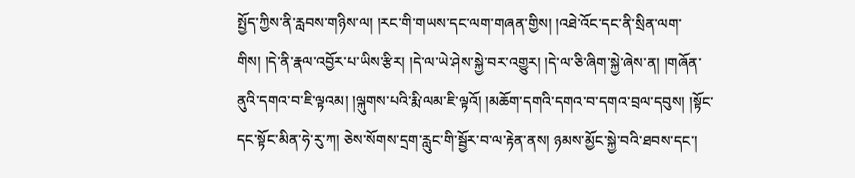སྤྱོད་ཀྱིས་ནི་རླབས་གཉིས་ལ། །རང་གི་གཡས་དང་ལག་གཞན་གྱིས། །འཐེ་འོང་དང་ནི་སྲིན་ལག་གིས། །དེ་ནི་རྣལ་འབྱོར་པ་ཡིས་རྩིར། །དེ་ལ་ཡེ་ཤེས་སྐྱེ་བར་འགྱུར། །དེ་ལ་ཅི་ཞིག་སྐྱེ་ཞེས་ན། །གཞོན་ནུའི་དགའ་བ་ཇི་ལྟའམ། །ལྐུགས་པའི་རྨི་ལམ་ཇི་ལྟའོ། །མཆོག་དགའི་དགའ་བ་དགའ་བྲལ་དབུས། །སྟོང་དང་སྟོང་མིན་ཧེ་རུ་ཀ། ཅེས་སོགས་དྲག་རླུང་གི་སྦྱོར་བ་ལ་རྟེན་ནས། ཉམས་མྱོང་སྐྱེ་བའི་ཐབས་དང་།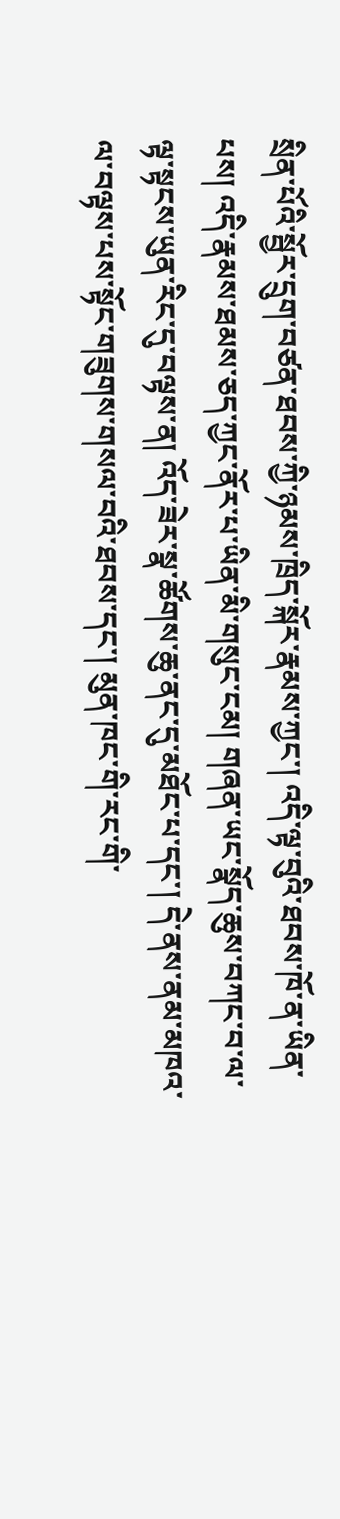སྲིན་པོའི་སྦྱོར་དྲུག་བཙན་ཐབས་ཀྱི་ཉམས་ཁྲིད་སྐོར་རྣམས་ཀྱང་། འདི་ལྟ་བུའི་ཐབས་ཁོ་ན་ཡིན་པས། འདི་རྣམས་ཐམས་ཅད་ཀྱང་ནོར་པ་ཡིན་མི་གསུང་ངམ། གཞན་ཡང་སྣོད་ཆུས་བཀང་བ་ལ་ལྟ་སྟངས་ཡུན་རིང་དུ་བལྟས་ན། འོད་ཟེར་སྣ་ཚོགས་ཆུ་ནང་དུ་མཐོང་པ་དང་། དེ་ནས་ནམ་མཁའ་ལ་བལྟས་པས་སྟོང་གཟུགས་གསལ་བའི་ཐབས་དང་། མུན་ཁང་གི་རང་གི་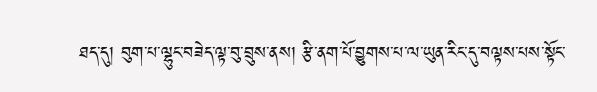ཐད་དུ། བུག་པ་ལྷུང་བཟེད་ལྟ་བུ་བྲུས་ནས། རྩི་ནག་པོ་བྱུགས་པ་ལ་ཡུན་རིང་དུ་བལྟས་པས་སྟོང་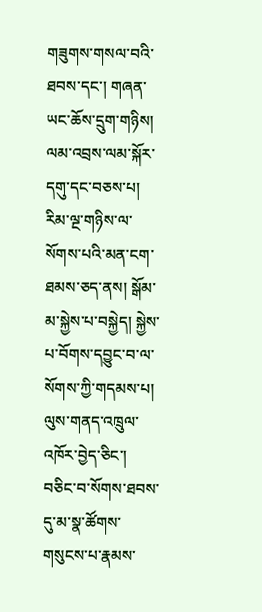གཟུགས་གསལ་བའི་ཐབས་དང་། གཞན་ཡང་ཆོས་དྲུག་གཉིས། ལམ་འབྲས་ལམ་སྐོར་དགུ་དང་བཅས་པ། རིམ་ལྔ་གཉིས་ལ་སོགས་པའི་མན་ངག་ཐམས་ཅད་ནས། སྒོམ་མ་སྐྱེས་པ་བསྐྱེད། སྐྱེས་པ་བོགས་དབྱུང་བ་ལ་སོགས་ཀྱི་གདམས་པ། ལུས་གནད་འཁྲུལ་འཁོར་བྱེད་ཅིང་། བཅིང་བ་སོགས་ཐབས་དུ་མ་སྣ་ཚོགས་གསུངས་པ་རྣམས་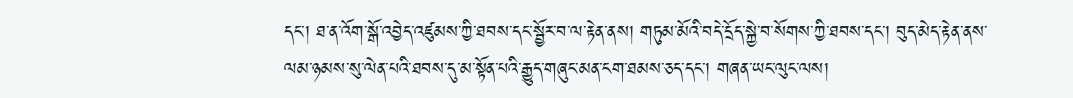དང་། ཐ་ན་འོག་སྒོ་འབྱེད་འཛུམས་ཀྱི་ཐབས་དང་སྦྱོར་བ་ལ་རྟེན་ནས། གཏུམ་མོའི་བདེ་དྲོད་སྐྱེ་བ་སོགས་ཀྱི་ཐབས་དང་། བུད་མེད་རྟེན་ནས་ལམ་ཉམས་སུ་ལེན་པའི་ཐབས་དུ་མ་སྟོན་པའི་རྒྱུད་གཞུང་མན་ངག་ཐམས་ཅད་དང་། གཞན་ཡང་ལུང་ལས།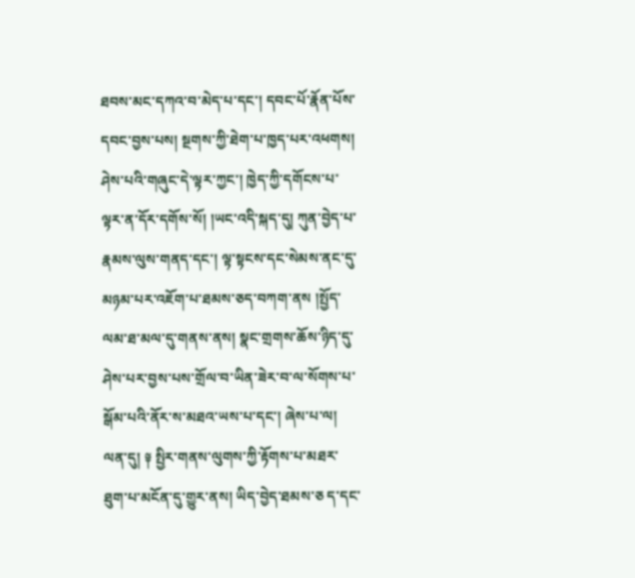ཐབས་མང་དཀའ་བ་མེད་པ་དང་། དབང་པོ་རྣོན་པོས་དབང་བྱས་པས། སྔགས་ཀྱི་ཐེག་པ་ཁྱད་པར་འཕགས། ཤེས་པའི་གཞུང་དེ་ལྟར་ཀྱང་། ཁྱེད་ཀྱི་དགོངས་པ་ལྟར་ན་དོར་དགོས་སོ། །ཡང་འདི་སྐད་དུ། ཀུན་བྱེད་པ་རྣམས་ལུས་གནད་དང་། ལྟ་སྟངས་དང་སེམས་ནང་དུ་མཉམ་པར་འཇོག་པ་ཐམས་ཅད་བཀག་ནས །སྤྱོད་ལམ་ཐ་མལ་དུ་གནས་ནས། སྣང་གྲགས་ཆོས་ཉིད་དུ་ཤེས་པར་བྱས་པས་གྲོལ་བ་ཡིན་ཟེར་བ་ལ་སོགས་པ་སྒོམ་པའི་ནོར་ས་མཐའ་ཡས་པ་དང་། ཞེས་པ་ལ། ལན་དུ། ༈ སྤྱིར་གནས་ལུགས་ཀྱི་རྟོགས་པ་མཐར་ཐུག་པ་མངོན་དུ་གྱུར་ནས། ཡིད་བྱེད་ཐམས་ཅ ད་དང་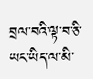བྲལ་བའི་ལྟ་བ་ཅི་ཡང་ཡིད་ལ་མི་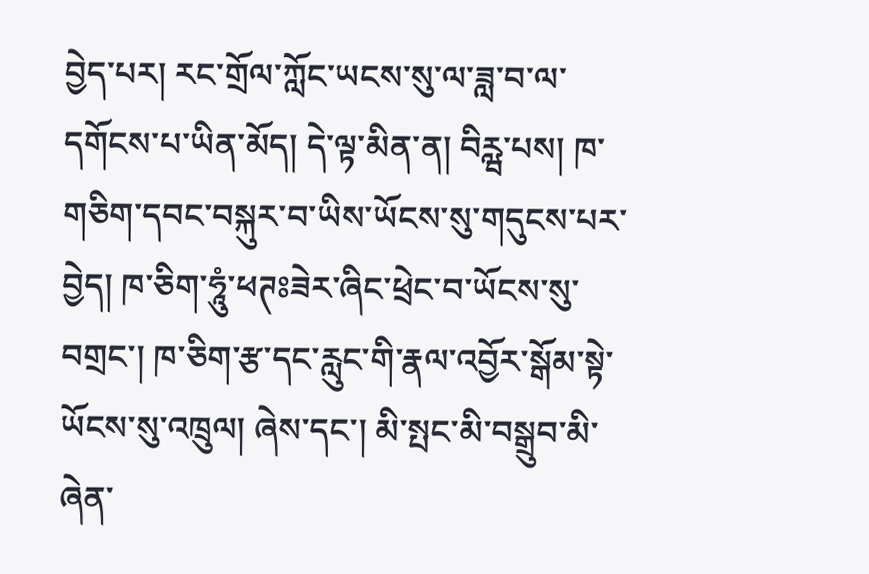བྱེད་པར། རང་གྲོལ་ཀློང་ཡངས་སུ་ལ་ཟླ་བ་ལ་དགོངས་པ་ཡིན་མོད། དེ་ལྟ་མིན་ན། བིཪྺ་པས། ཁ་གཅིག་དབང་བསྐུར་བ་ཡིས་ཡོངས་སུ་གདུངས་པར་བྱེད། ཁ་ཅིག་ཧཱུཾ་ཕཊཿཟེར་ཞིང་ཕྲེང་བ་ཡོངས་སུ་བགྲང་། ཁ་ཅིག་རྩ་དང་རླུང་གི་རྣལ་འབྱོར་སྒོམ་སྟེ་ཡོངས་སུ་འཁྲུལ། ཞེས་དང་། མི་སྤང་མི་བསྒྲུབ་མི་ཞེན་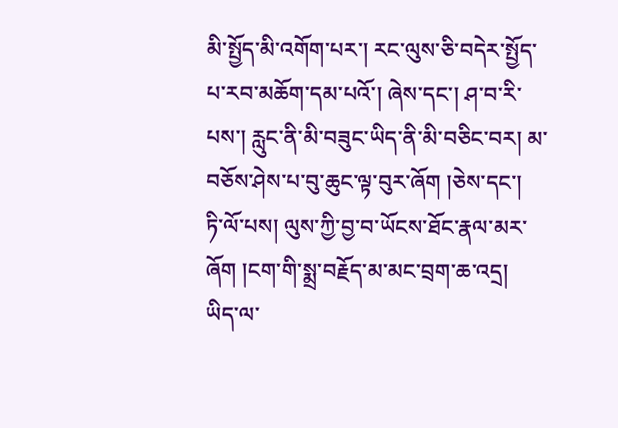མི་སྤྱོད་མི་འགོག་པར་། རང་ལུས་ཅི་བདེར་སྤྱོད་པ་རབ་མཆོག་དམ་པའོ་། ཞེས་དང་། ཤ་བ་རི་པས་། རླུང་ནི་མི་བཟུང་ཡིད་ནི་མི་བཅིང་བར། མ་བཅོས་ཤེས་པ་བུ་ཆུང་ལྟ་བུར་ཞོག །ཅེས་དང་། ཏི་ལོ་པས། ལུས་ཀྱི་བྱ་བ་ཡོངས་ཐོང་རྣལ་མར་ཞོག །ངག་གི་སྨྲ་བརྗོད་མ་མང་བྲག་ཆ་འདྲ། ཡིད་ལ་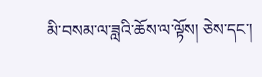མི་བསམ་ལ་ཟླའི་ཆོས་ལ་ལྟོས། ཅེས་དང་།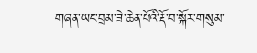གཞན་ཡང་བྲམ་ཟེ་ཆེན་པོའི་རྡོ་བ་སྐོར་གསུམ་